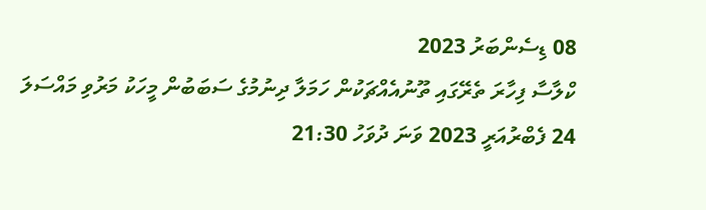08 ޑިސެންބަރު 2023
ކްލާސާ ފިހާރަ ތެރޭގައި ތޫނުއެއްޗަކުން ހަމަލާ ދިނުމުގެ ސަބަބުން މީހަކު މަރުވި މައްސަލަ
24 ފެބްރުއަރީ 2023 ވަނަ ދުވަހު 21:30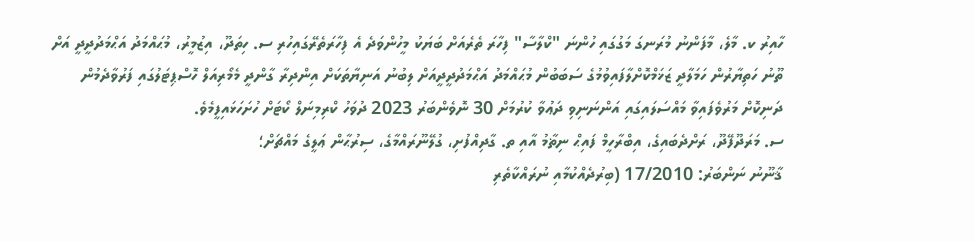ހާއިރު ކ. މާލެ، މާފަންނު މުރަނގަ މަގުގައި ހުންނަ "ކްލާސާ" ފިހާރަ ތެރެއަށް ބަޔަކު މީހުންވަދެ އެ ފިހާރަތެރޭގައިހުރި ސ. ހިތަދޫ، އިޒުމީރު، މުޙައްމަދު އަޙްމަދުދީދީ އަށް ތޫނު ހަތިޔާރުން ހަމަލާދީ ޒަޚަމްކޮށްލާފައިވުމުގެ ސަބަބުން މުޙައްމަދު އަޙްމަދުދީދީއަށް ލިބުނު އަނިޔާތަކަށް އިންދިރާ ގާންދީ މެމޯރިއަލް ހޮސްޕިޓަލުގައި ފަރުވާދެމުން ދަނިކޮށް މަރުވެފައިވާ މައްސަލައިގައި އަންނަނިވި ދަޢުވާ ކުރުމަށް 30 ނޮވެންބަރު 2023 ދުވަހު ކްރިމިނަލް ކޯޓަށް ހުށަހަޅައިފީމެވެ.
ސ. މަރަދޫފޭދޫ، ރަށްދެބައިގެ، އިބްރާހީމް ފައިޙް ނިޡާމު އާއި ތ. ގާދިއްފުށި، ގުލޭނޫރައްމާގެ، ސިރުޙާން ޢަލީގެ މައްޗަށް؛
ޤާނޫނު ނަންބަރު: 17/2010 (ބިރުދެއްކުމާއި ނުރައްކާތެރި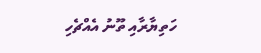ހަތިޔާރާއި ތޫނު އެއްޗެހި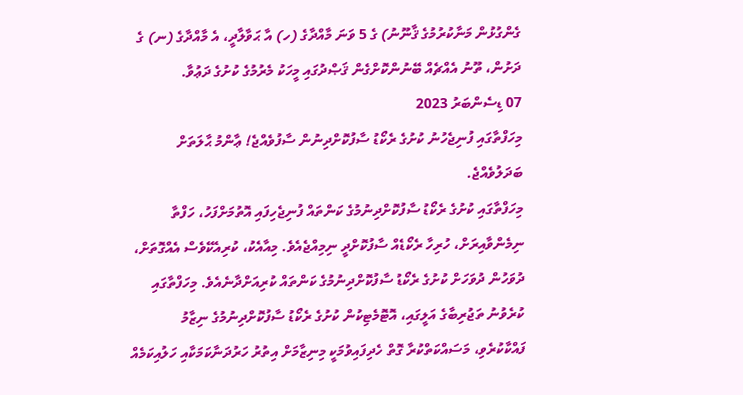ގެންގުޅުން މަނާކުރުމުގެ ޤާނޫނު) ގެ 5 ވަނަ މާއްދާގެ (ހ) އާ ޙަވާލާދީ، އެ މާއްދާގެ (ނ) ގެ ދަށުން، ތޫނު އެއްޗެއް ބޭނުންކޮށްގެން ޤަޞްދުގައި މީހަކު މެރުމުގެ ކުށުގެ ދަޢުވާ.
07 ޑިސެންބަރު 2023
މިހަފްތާގައި ފުނިޖެހުނު ކުށުގެ ރެކޯޑު ސާފުކޮށްދިނުން ސާފުވެއްޖެ! ޢާންމު ޙާލަތަށް ބަދަލުވެއްޖެ.
މިހަފްތާގައި ކުށުގެ ރެކޯޑު ސާފުކޮށްދިނުމުގެ ކަންތައް ފުނިޖެހިފައި އޮތުމަށްފަހު، ހަފްތާ ނިމެންވާއިރަށް، ހުރިހާ ރެކޯޑެއް ސާފުކޮށްދީ ނިމިއްޖެއެވެ. މިއާއެކު، ކުރިއެކޭވެސް އެއްގޮތަށް، ދުވަހުން ދުވަހަށް ކުށުގެ ރެކޯޑު ސާފުކޮށްދިނުމުގެ ކަންތައް ކުރިއަށްދާނެއެވެ. މިހަފްތާގައި ކުރެވުނު ތަޖުރިބާގެ އަލީގައި، އޮޓޮމެޓިކުން ކުށުގެ ރެކޯޑު ސާފުކޮށްދިނުމުގެ ނިޒާމު ފައްކާކުރެވި، މަސައްކަތްކުރާ ގޮތް ހެދިފައިވުމަކީ މިނިޒާމަށް އިތުރު ހަރުދަނާކަމަކާއި ހަލުއިކަމެއް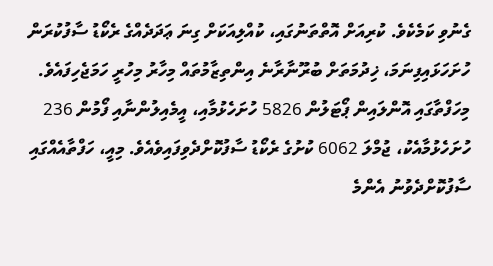ގެނުވި ކަމެކެވެ. ކުރިއަށް އޮތްތަނުގައި، ކުއްލިއަކަށް ގިނަ ޢަދަދެއްގެ ރެކޯޑު ސާފުކުރަން ހުށަހަޅައިފިނަމަ، ޚިދުމަތަށް ބުރޫނާރާނެ އިންތިޒާމުތައް މިހާރު މިހުރީ ހަމަޖެހިފައެވެ.
މިހަފްތާގައި އޮންލައިން ޕޯޓަލުން 5826 ހުށަހެޅުމާއި، އީމެއިލުންނާއި ފޯމުން 236 ހުށަހެޅުމާއެކު، ޖުމްލަ 6062 ކުށުގެ ރެކޯޑު ސާފުކޮށްދެވިފައިވެއެވެ. މިއީ، ހަފްތާއެއްގައި ސާފުކޮށްދެވުނު އެންމެ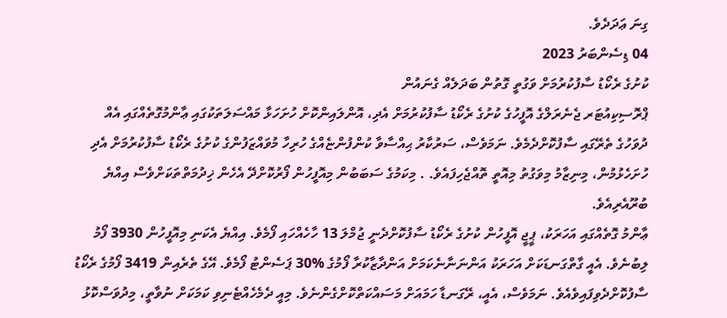ގިނަ ޢަދަދެވެ.
04 ޑިސެންބަރު 2023
ކުށުގެ ރެކޯޑު ސާފުކުރުމަށް ވަގުތީ ގޮތުން ބަދަލެއް ގެނައުން
ޕްރޮސިކިއުޓަރ ޖެނެރަލްގެ އޮފީހުގެ ކުށުގެ ރެކޯޑު ސާފުކުރުމަށް އެދި، އޮންލައިންކޮށް ހުށަހަޅާ މައްސަލަތަކުގައި ޢާންމުގޮތެއްގައި އެއް ދުވަހުގެ ތެރޭގައި ސާފުކޮށްދެމެވެ. ނަމަވެސް، ސަރުކާރު ޙިއްސާވާ ކުންފުންޏެއްގެ ހުރިހާ މުވައްޒަފުންގެ ކުށުގެ ރެކޯޑު ސާފުކުރުމަށް އެދި ހުށަހެޅުމުން، މިނިޒާމު މިވަގުތު މިއޮތީ ތޮއްޖެހިފައެވެ. . މިކަމުގެ ސަބަބުން މިއޮފީހުން ފޯރުކޮށްދޭ އެހެން ޚިދުމަތްތަކަށްވެސް އިއްޔެ ބުރޫއެރިއެވެ.
ޢާންމު ގޮތެއްގައި އަހަރަކު، ޕީޖީ އޮފީހުން ކުށުގެ ރެކޯޑު ސާފުކޮށްދެނީ ޖުމްލަ 13 ހާހެއްހައި ފޯމެވެ. އިއްޔެ އެކަނި މިއޮފީހުން 3930 ފޯމު ލިބުނެވެ. އެއީ ގާތްގަނޑަކަށް އަހަރަކު އަންނަނާނެކަމަށް އަންދާޒާކުރާ ފޯމުގެ %30 ޕަސެންޓު ފޯމެވެ. އޭގެ ތެރެއިން 3419 ފޯމުގެ ރެކޯޑު ސާފުކޮށްދެވިފައިވެއެވެ. ނަމަވެސް، އެއީ، ރޭގަނޑާ ހަމައަށް މަސައްކަތްކޮށްގެންނެވެ. މިއީ ދެމެހެއްޓެނިވި ކަމަކަށް ނުވާތީ، މިދުވަސްކޮޅު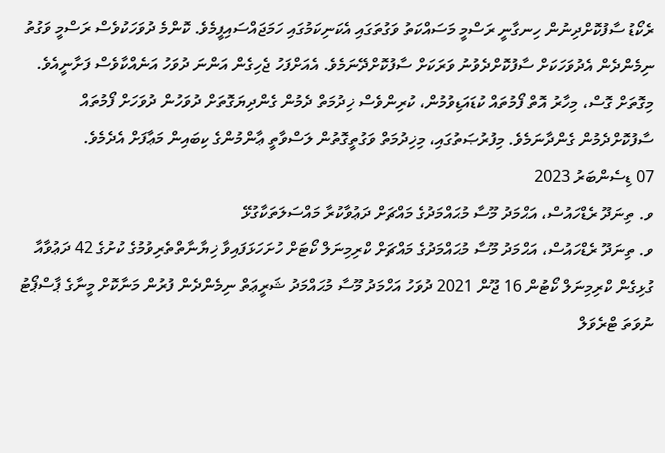ރެކޯޑު ސާފުކޮށްދިނުން ހިނގާނީ ރަސްމީ މަސައްކަތު ވަގުތަގައި އެކަނިކަމުގައި ހަމަޖައްސައިފީމެވެ. ކޮންމެ ދުވަހަކުވެސް ރަސްމީ ވަގުތު ނިމެންދެން އެދުވަހަކަށް ސާފުކޮށްދެވުނު ވަރަކަށް ސާފުކޮށްދޭނަމެވެ. އެއަށްފަހު ޖެހިގެން އަންނަ ދުވަހު އަނެއްކާވެސް ފަށާނީއެވެ.
މިގޮތަށް ގޮސް، މިހާރު އޮތް ފޯމުތައް ކުޑައަޑިވުމުން، ކުރިންވެސް ޚިދުމަތް ދެމުން ގެންދިޔަގޮތަށް ދުވަހުން ދުވަހަށް ފޯމުތައް ސާފުކޮށްދެމުން ގެންދާނަމެވެ. މިފުރުޞަތުގައި، މިޚިދުމަތް ވަގުތީގޮތުން ލަސްވާތީ ޢާންމުންގެ ކިބައިން މަޢާފަށް އެދެމެވެ.
07 ޑިސެންބަރު 2023
ވ. ތިނަދޫ ރެޑްހައުސް، އަޙްމަދު މޫސާ މުޙައްމަދުގެ މައްޗަށް ދަޢުވާކުރާ މައްސަލަތަކާގުޅޭ
ވ. ތިނަދޫ ރެޑްހައުސް، އަޙްމަދު މޫސާ މުޙައްމަދުގެ މައްޗަށް ކްރިމިނަލް ކޯޓަށް ހުށަހަޅަފައިވާ ޚިޔާނާތްތެރިވުމުގެ ކުށުގެ 42 ދަޢުވާއާ ގުޅިގެން ކްރިމިނަލް ކޯޓުން 16 ޖޫން 2021 ދުވަހު އަހްމަދު މޫސާ މުޙައްމަދު ޝަރީޢަތް ނިމެންދެން ފުރުން މަނާކޮށް މީނާގެ ޕާސްޕޯޓު ނުވަތަ ޓްރެވަލް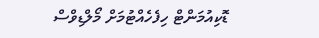ޑޮކިއުމަންޓް ހިފެހެއްޓުމަށް މޯލްޑިވްސް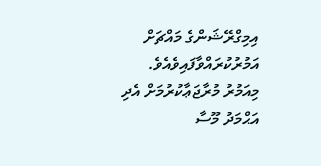އިމިގްރޭޝަންގެ މައްޗަށް އަމުރުކުރައްވާފައިވެއެވެ.
މިއަމުރު މުރާޖަޢާކުރުމަށް އެދި އަޙްމަދު މޫސާ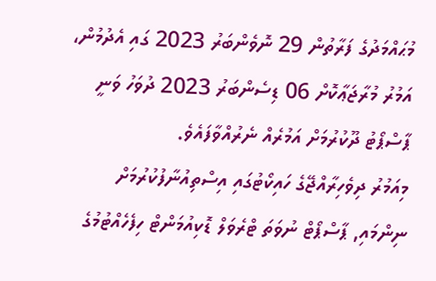މުޙައްމަދުގެ ފަރާތުން 29 ނޮވެންބަރު 2023 ގައި އެދުމުން، އަމުރު މުރާޖަޢާކޮށް 06 ޑިސެންބަރު 2023 ދުވަހު ވަނީ ޕާސްޕޯޓު ދޫކުރުމަށް އަމުރެއް ނެރުއްވާފައެވެ.
މިއަމުރު ދިވެހިރާއްޖޭގެ ހައިކޯޓުގައި އިސްތިއުނާފުކުރުމަށް ނިންމައި, ޕާސްޕޯޓް ނުވަތަ ޓްރެވަލް ޑޮކިއުމަންޓް ހިފެހެއްޓުމުގެ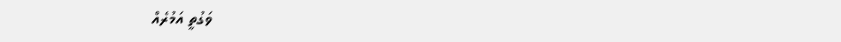ވަގުތީ އަމުރެއް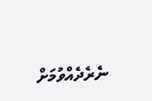ނެރެދެއްވުމަށް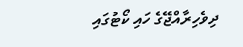ދިވެހިރާއްޖޭގެ ހައި ކޯޓުގައި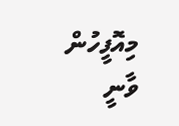މިއޮފީހުން ވާނީ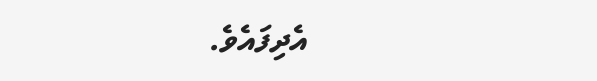އެދިފައެވެ.